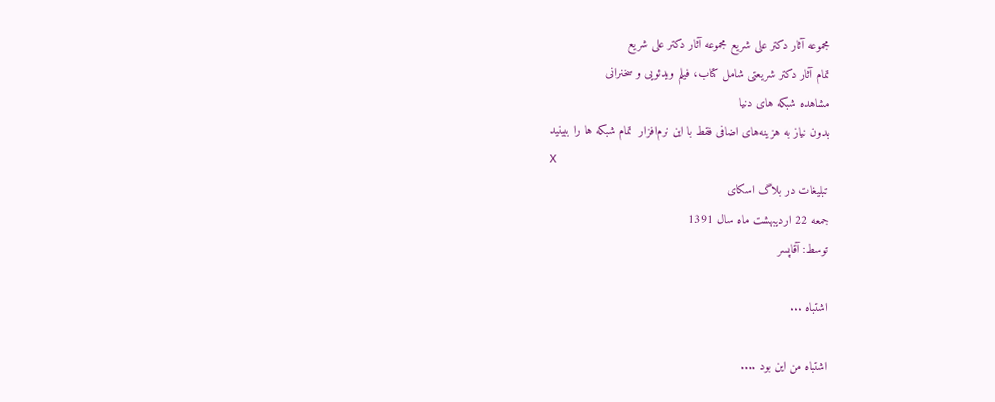مجموعه آثار دکتر علی شریع مجموعه آثار دکتر علی شریع
تمام آثار دکتر شریعتی شامل کتاب، فیلم ویدئویی و سخنرانی
مشاهده شبکه های دنیا
بدون نیاز به هزینه‌های اضافی فقط با این نرم‌افزار  تمام شبکه ها را ببینید
X
تبلیغات در بلاگ اسکای
جمعه 22 اردیبهشت ماه سال 1391
توسط: آقاپسر

اشتباه ...

اشتباه من این بود ....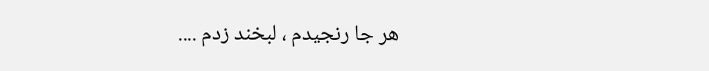هر جا رنجیدم ، لبخند زدم ....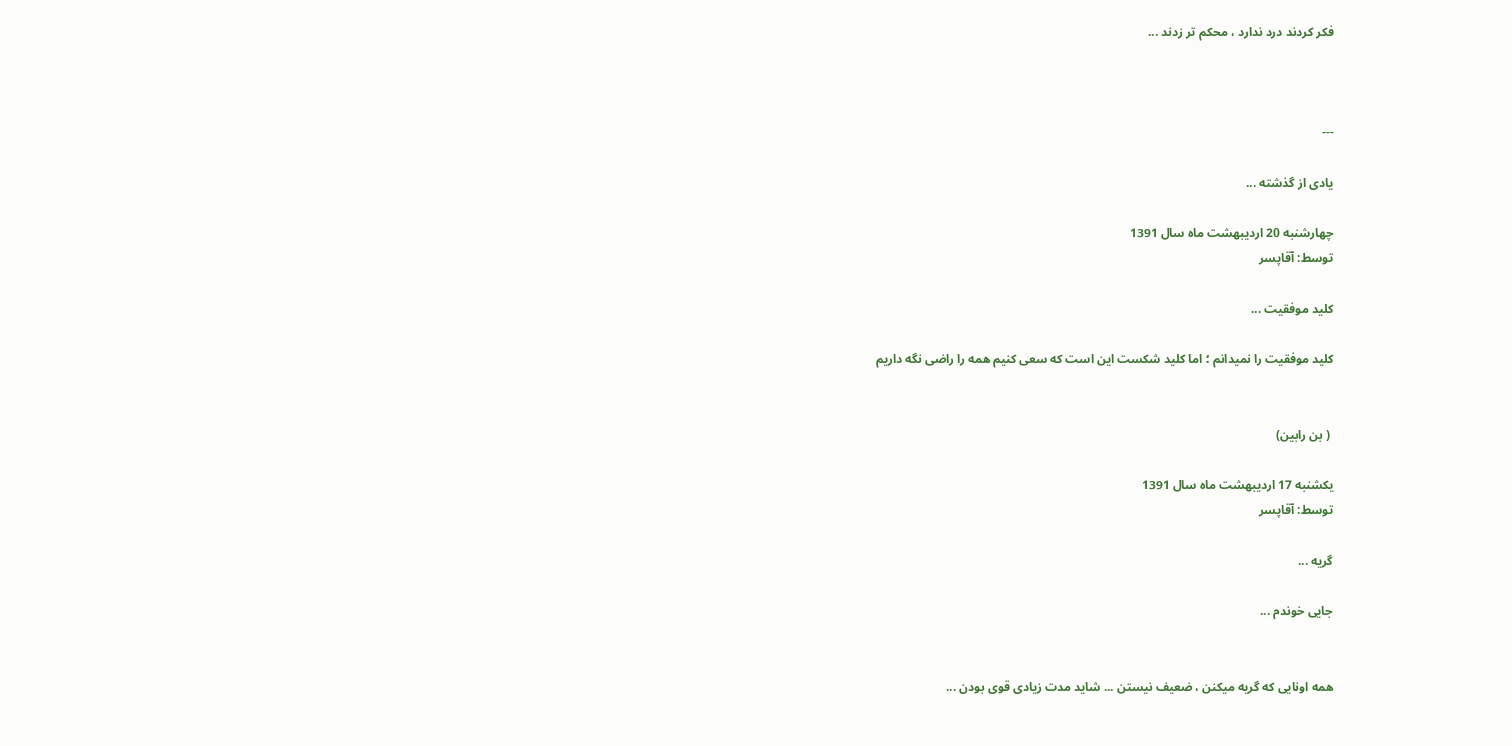فکر کردند درد ندارد ، محکم تر زدند ...



---

یادی از گذشته ...

چهارشنبه 20 اردیبهشت ماه سال 1391
توسط: آقاپسر

کلید موفقیت ...

کلید موفقیت را نمیدانم ؛ اما کلید شکست این است که سعی کنیم همه را راضی نگه داریم


 ( بن رابین)

یکشنبه 17 اردیبهشت ماه سال 1391
توسط: آقاپسر

گریه ...

جایی خوندم ...


همه اونایی که گریه میکنن ، ضعیف نیستن ... شاید مدت زیادی قوی بودن ...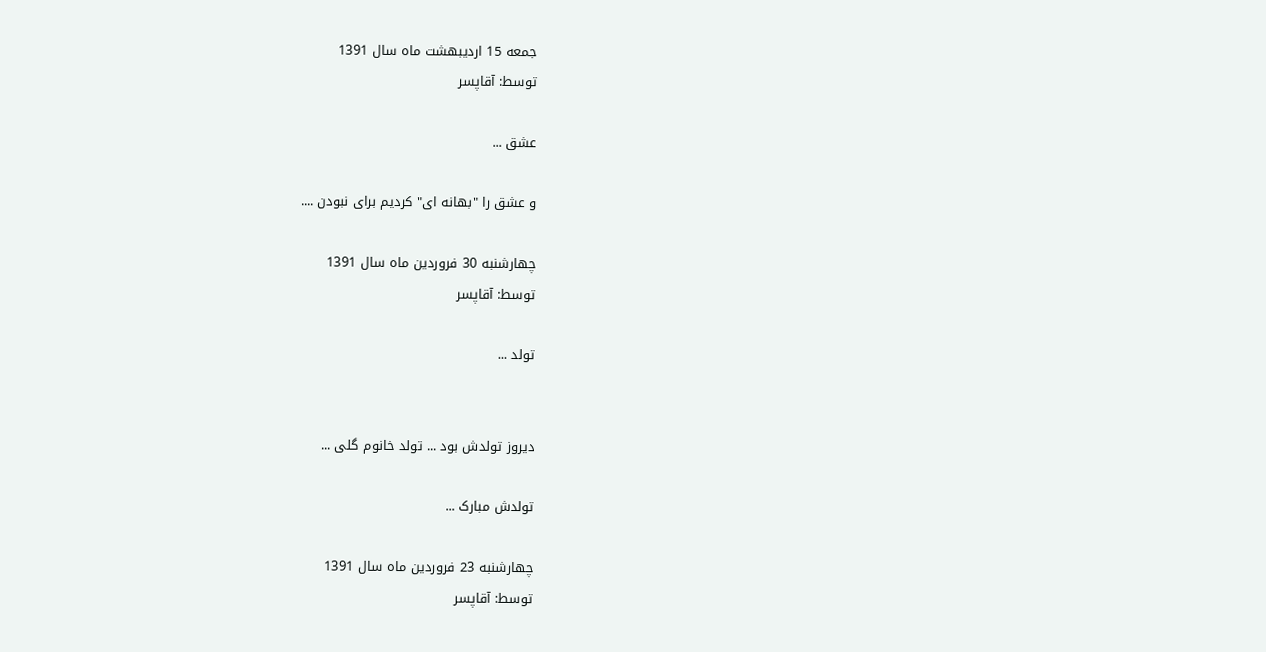جمعه 15 اردیبهشت ماه سال 1391
توسط: آقاپسر

عشق ...

و عشق را "بهانه ای" کردیم برای نبودن ....

چهارشنبه 30 فروردین ماه سال 1391
توسط: آقاپسر

تولد ...


دیروز تولدش بود ... تولد خانوم گلی ...

تولدش مبارک ...

چهارشنبه 23 فروردین ماه سال 1391
توسط: آقاپسر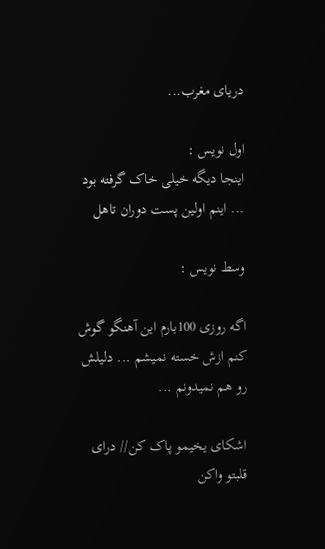دریای مغرب...

اول نویس :
اینجا دیگه خیلی خاک گرفته بود ... اینم اولین پست دوران تاهل

وسط نویس :

اگه روزی 100بارم این آهنگو گوش کنم ازش خسته نمیشم ... دلیلش رو هم نمیدونم ...

اشکای یخیمو پاک کن// درای قلبتو واکن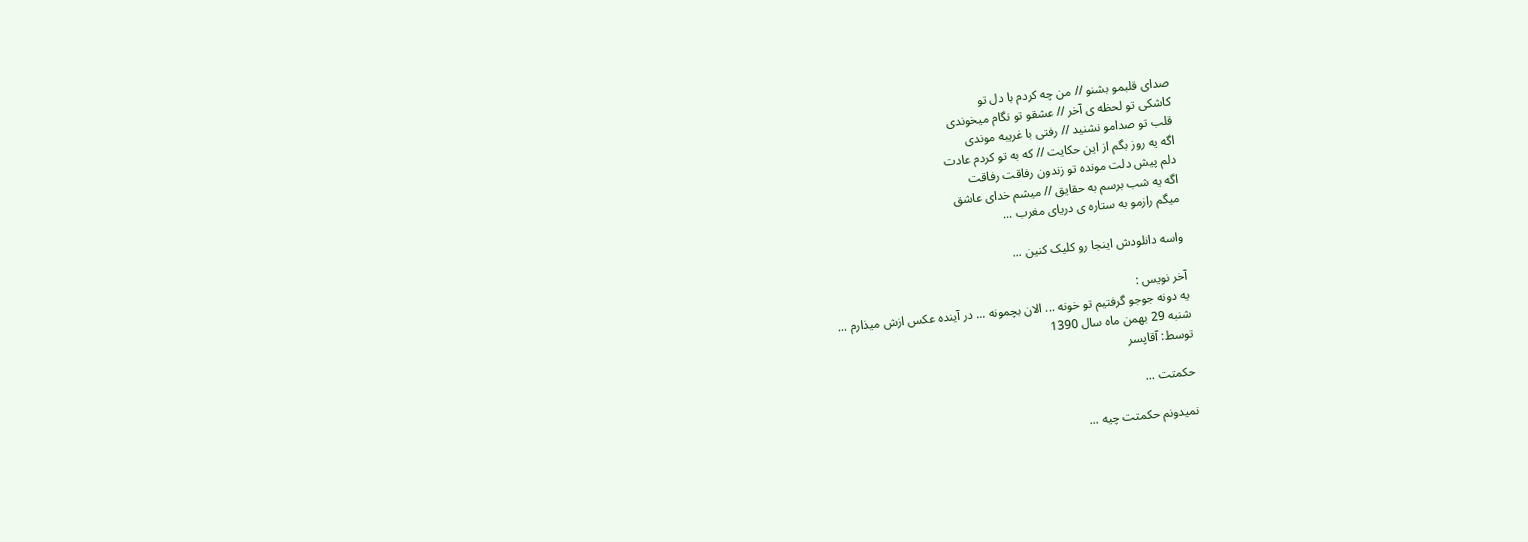صدای قلبمو بشنو // من چه کردم با دل تو
کاشکی تو لحظه ی آخر // عشقو تو نگام میخوندی
قلب تو صدامو نشنید // رفتی با غریبه موندی
اگه یه روز بگم از این حکایت // که به تو کردم عادت
دلم پیش دلت مونده تو زندون رفاقت رفاقت
اگه یه شب برسم به حقایق // میشم خدای عاشق
میگم رازمو به ستاره ی دریای مغرب ...

واسه دانلودش اینجا رو کلیک کنین ...

آخر نویس :
یه دونه جوجو گرفتیم تو خونه ... الان بچمونه ... در آینده عکس ازش میذارم ...
شنبه 29 بهمن ماه سال 1390
توسط: آقاپسر

حکمتت ...

نمیدونم حکمتت چیه ...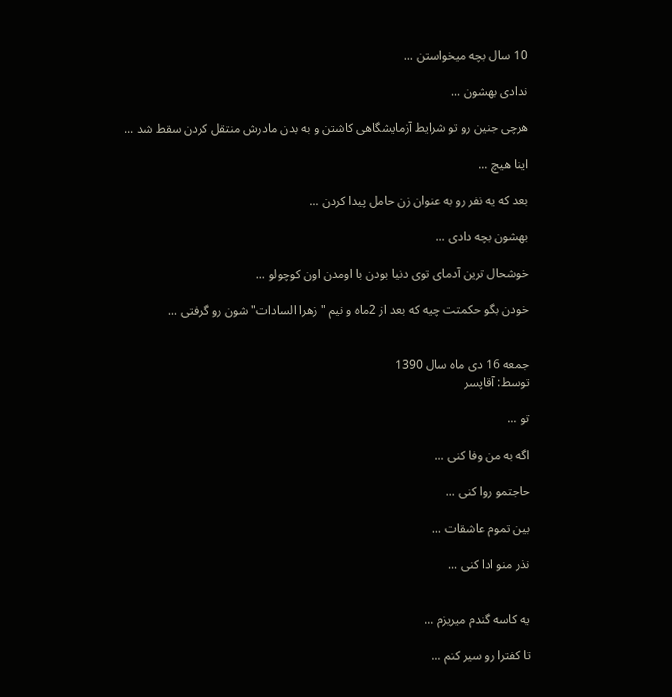10 سال بچه میخواستن ...

ندادی بهشون ...

هرچی جنین رو تو شرایط آزمایشگاهی کاشتن و به بدن مادرش منتقل کردن سقط شد ...

اینا هیچ ...

بعد که یه نفر رو به عنوان زن حامل پیدا کردن ...

بهشون بچه دادی ...

خوشحال ترین آدمای توی دنیا بودن با اومدن اون کوچولو ...

خودن بگو حکمتت چیه که بعد از 2ماه و نیم "زهرا السادات" شون رو گرفتی ...


جمعه 16 دی ماه سال 1390
توسط: آقاپسر

تو ...

اگه به من وفا کنی ...

حاجتمو روا کنی ...

بین تموم عاشقات ...

نذر منو ادا کنی ...


یه کاسه گندم میریزم ...

تا کفترا رو سیر کنم ...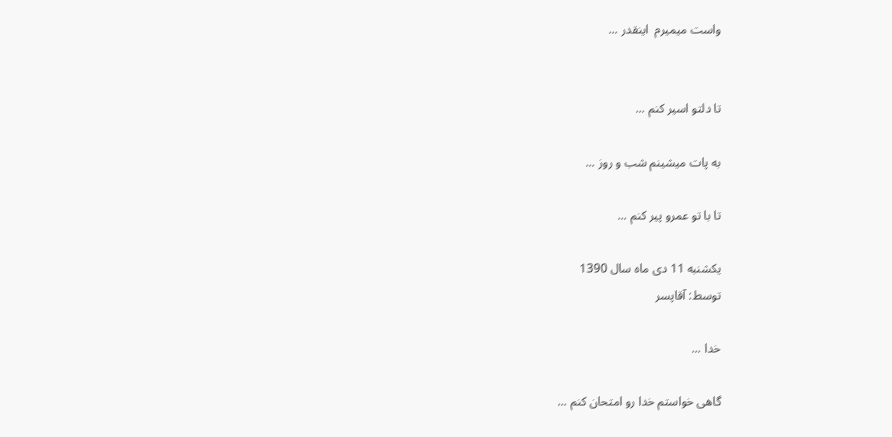واست میمیرم  اینقدر ...


تا دلتو اسیر کنم ...

به پات میشینم شب و روز ...

تا با تو عمرو پیر کنم ...

یکشنبه 11 دی ماه سال 1390
توسط: آقاپسر

خدا ...

گاهی خواستم خدا رو امتحان کنم ...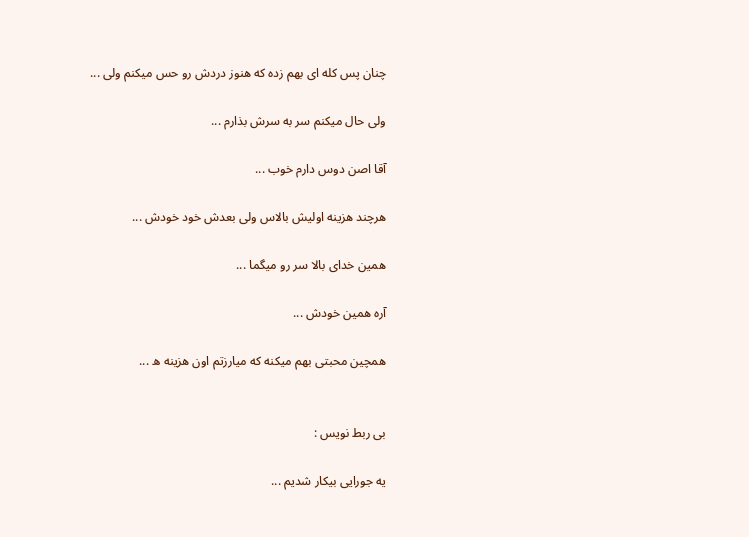چنان پس کله ای بهم زده که هنوز دردش رو حس میکنم ولی ...

ولی حال میکنم سر به سرش بذارم ...

آقا اصن دوس دارم خوب ...

هرچند هزینه اولیش بالاس ولی بعدش خود خودش ...

همین خدای بالا سر رو میگما ...

آره همین خودش ...

همچین محبتی بهم میکنه که میارزتم اون هزینه ه ...


بی ربط نویس :

یه جورایی بیکار شدیم ...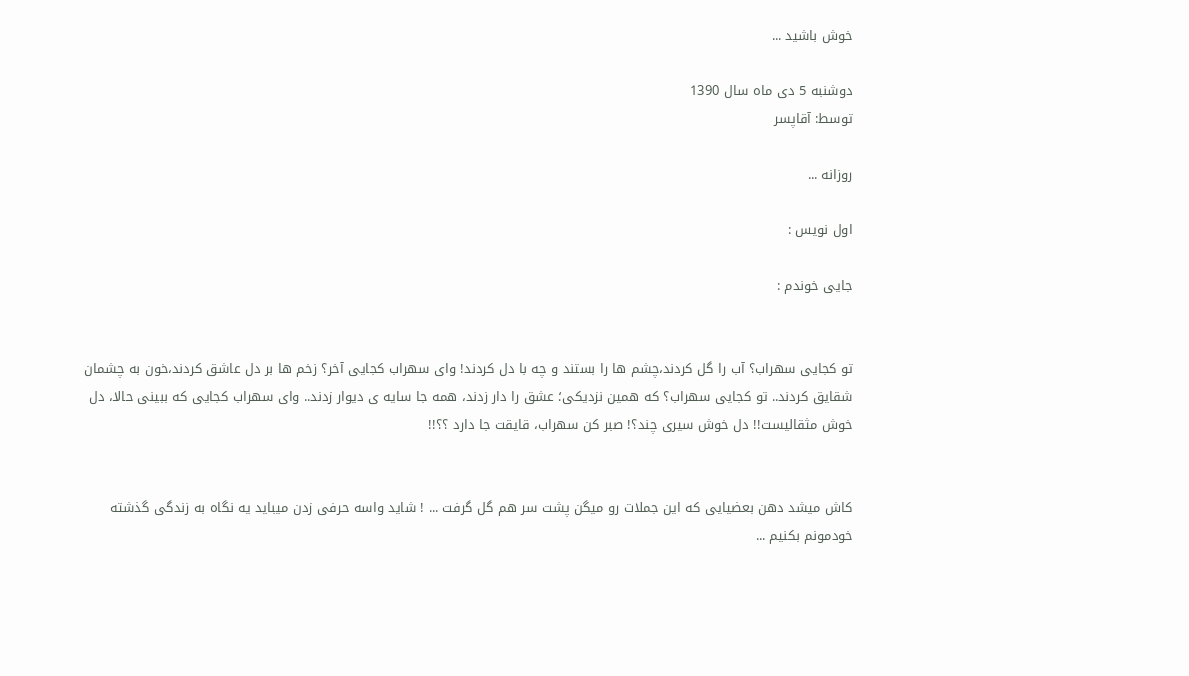خوش باشید ...

دوشنبه 5 دی ماه سال 1390
توسط: آقاپسر

روزانه ...

اول نویس :

جایی خوندم :


تو کجایی سهراب؟ آب را گل کردند،چشم ها را بستند و چه با دل کردند! وای سهراب کجایی آخر؟ زخم ها بر دل عاشق کردند،خون به چشمان شقایق کردند.. تو کجایی سهراب؟ که همین نزدیکی؛ عشق را دار زدند، همه جا سایه ی دیوار زدند.. وای سهراب کجایی که ببینی حالا، دل خوش مثقالیست!! دل خوش سیری چند؟! صبر کن سهراب، قایقت جا دارد ؟؟!!


کاش میشد دهن بعضیایی که این جملات رو میگن پشت سر هم گل گرفت ... ! شاید واسه حرفی زدن میباید یه نگاه به زندگی گذشته خودمونم بکنیم ...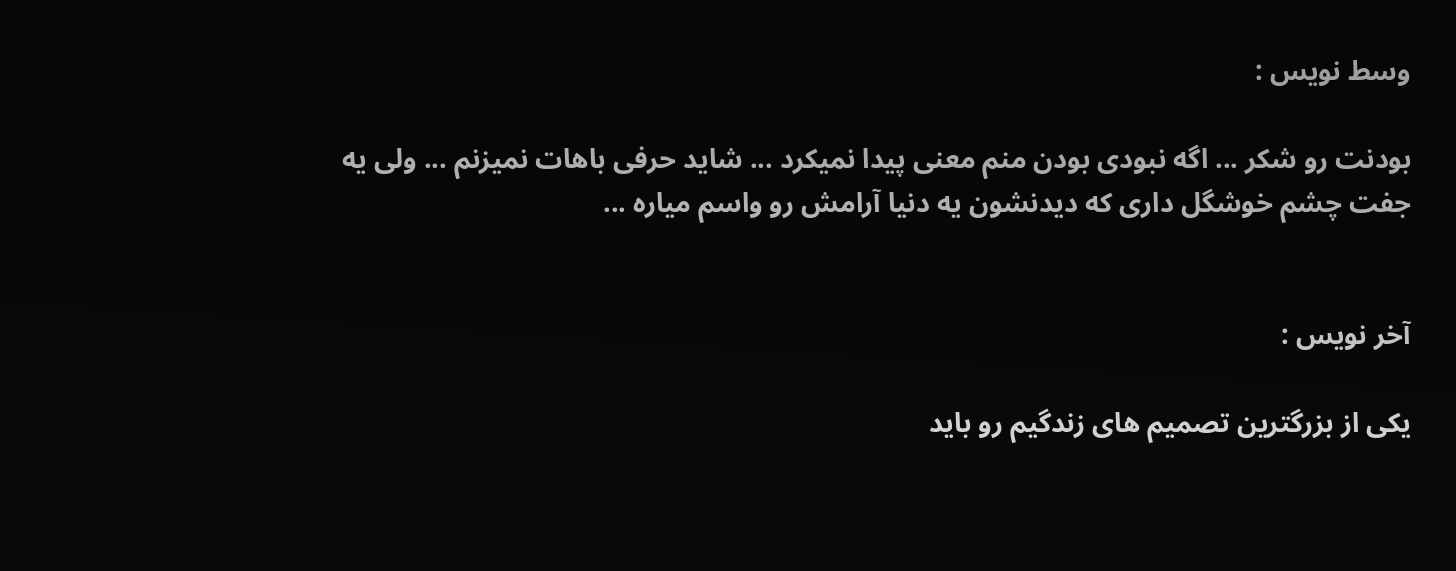وسط نویس :

بودنت رو شکر ... اگه نبودی بودن منم معنی پیدا نمیکرد ... شاید حرفی باهات نمیزنم ... ولی یه جفت چشم خوشگل داری که دیدنشون یه دنیا آرامش رو واسم میاره ...


آخر نویس :

یکی از بزرگترین تصمیم های زندگیم رو باید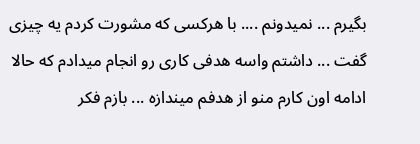بگیرم ... نمیدونم .... با هرکسی که مشورت کردم یه چیزی گفت ... داشتم واسه هدفی کاری رو انجام میدادم که حالا ادامه اون کارم منو از هدفم میندازه ... بازم فکر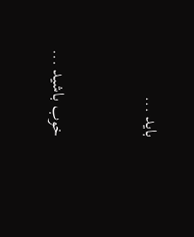باید ...


خوب باشید ...